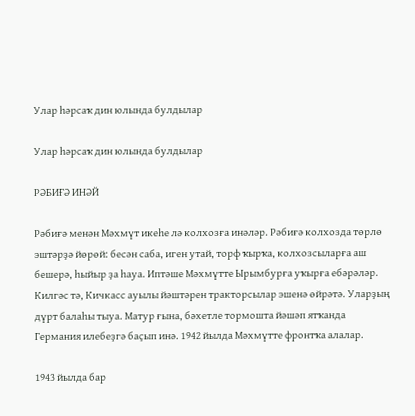Улар һәрсаҡ дин юлында булдылар

Улар һәрсаҡ дин юлында булдылар

РӘБИҒӘ ИНӘЙ

Рәбиғә менән Мәхмүт икеһе лә колхозға инәләр. Рәбиғә колхозда төрлө эштәрҙә йөрөй: бесән саба, иген утай, торф ҡырҡа, колхозсыларға аш бешерә, һыйыр ҙа һауа. Иптәше Мәхмүтте Ырымбурға уҡырға ебәрәләр. Килгәс тә, Кичкасс ауылы йәштәрен тракторсылар эшенә өйрәтә. Уларҙың дүрт балаһы тыуа. Матур ғына, бәхетле тормошта йәшәп ятҡанда Германия илебеҙгә баҫып инә. 1942 йылда Мәхмүтте фронтҡа алалар.

1943 йылда бар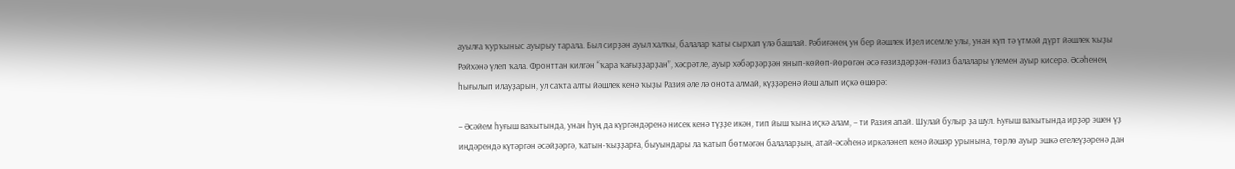ауылға ҡурҡыныс ауырыу тарала. Был сирҙән ауыл халҡы, балалар ҡаты сырхап үлә башлай. Рәбиғәнең ун бер йәшлек Иҙел исемле улы, унан күп тә үтмәй дүрт йәшлек ҡыҙы Рәйхәнә үлеп ҡала. Фронттан килгән “ҡара ҡағыҙҙарҙан”, хәсрәтле, ауыр хәбәрҙәрҙән янып-көйөп-йөрөгән әсә ғәзиздәрҙән-ғәзиз балалары үлемен ауыр кисерә. Әсәһенең һығылып илауҙарын, ул саҡта алты йәшлек кенә ҡыҙы Разия әле лә онота алмай, күҙҙәренә йәш алып иҫкә өшөрә:

– Әсәйем һуғыш ваҡытында, унан һуң да күргәндәренә нисек кенә түҙҙе икән, тип йыш ҡына иҫкә алам, − ти Разия апай. Шулай булыр ҙа шул. Һуғыш ваҡытында ирҙәр эшен үҙ иңдәрендә күтәргән әсәйҙәргә, ҡатын-ҡыҙҙарға, быуындары ла ҡатып бөтмәгән балаларҙың, атай-әсәһенә иркәләнеп кенә йәшәр урынына, төрлө ауыр эшкә егелеүҙәренә дан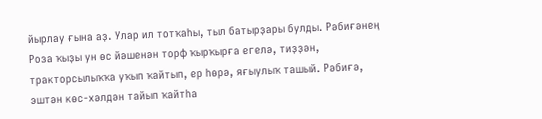йырлау ғына аҙ. Улар ил тотҡаһы, тыл батырҙары булды. Рәбиғәнең Роза ҡыҙы ун өс йәшенән торф ҡырҡырға егелә, тиҙҙән, тракторсылыҡҡа уҡып ҡайтып, ер һөрә, яғыулыҡ ташый. Рәбиғә, эштән көс-хәлдән тайып ҡайтһа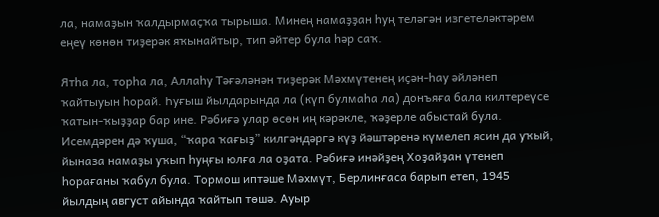ла, намаҙын ҡалдырмаҫҡа тырыша. Минең намаҙҙан һуң теләгән изгетеләктәрем еңеү көнөн тиҙерәк яҡынайтыр, тип әйтер була һәр саҡ.

Ятһа ла, торһа ла, Аллаһу Тәғәләнән тиҙерәк Мәхмүтенең иҫән-һау әйләнеп ҡайтыуын һорай. Һуғыш йылдарында ла (күп булмаһа ла) донъяға бала килтереүсе ҡатын-ҡыҙҙар бар ине. Рәбиғә улар өсөн иң кәрәкле, ҡәҙерле абыстай була. Исемдәрен дә ҡуша, “ҡара ҡағыҙ” килгәндәргә күҙ йәштәренә күмелеп ясин да уҡый, йыназа намаҙы уҡып һуңғы юлға ла оҙата. Рәбиғә инәйҙең Хоҙайҙан үтенеп һорағаны ҡабул була. Тормош иптәше Мәхмүт, Берлинғаса барып етеп, 1945 йылдың август айында ҡайтып төшә. Ауыр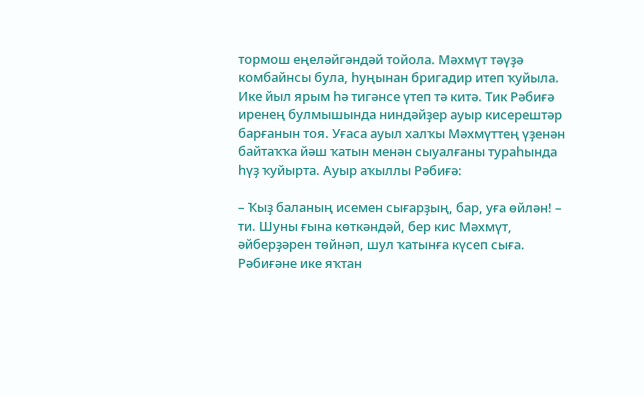тормош еңеләйгәндәй тойола. Мәхмүт тәүҙә комбайнсы була, һуңынан бригадир итеп ҡуйыла. Ике йыл ярым һә тигәнсе үтеп тә китә. Тик Рәбиғә иренең булмышында ниндәйҙер ауыр кисерештәр барғанын тоя. Уғаса ауыл халҡы Мәхмүттең үҙенән байтаҡҡа йәш ҡатын менән сыуалғаны тураһында һүҙ ҡуйырта. Ауыр аҡыллы Рәбиғә:

– Ҡыҙ баланың исемен сығарҙың, бар, уға өйлән! – ти. Шуны ғына көткәндәй, бер кис Мәхмүт, әйберҙәрен төйнәп, шул ҡатынға күсеп сыға. Рәбиғәне ике яҡтан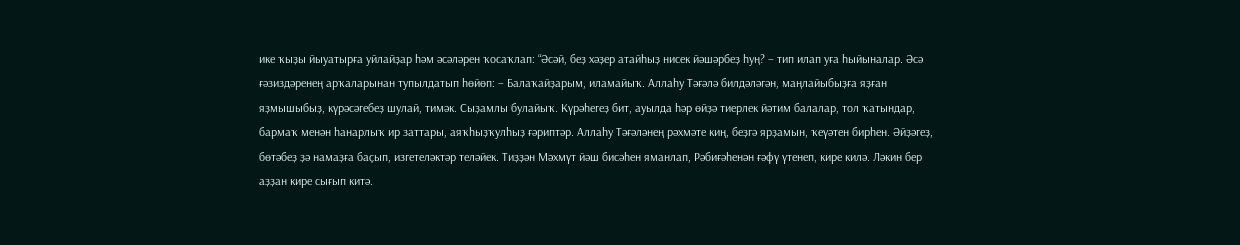ике ҡыҙы йыуатырға уйлайҙар һәм әсәләрен ҡосаҡлап: “Әсәй, беҙ хәҙер атайһыҙ нисек йәшәрбеҙ һуң? – тип илап уға һыйыналар. Әсә ғәзиздәренең арҡаларынан тупылдатып һөйөп: – Балаҡайҙарым, иламайыҡ. Аллаһу Тәғәлә билдәләгән, маңлайыбыҙға яҙған яҙмышыбыҙ, күрәсәгебеҙ шулай, тимәк. Сыҙамлы булайыҡ. Күрәһегеҙ бит, ауылда һәр өйҙә тиерлек йәтим балалар, тол ҡатындар, бармаҡ менән һанарлыҡ ир заттары, аяҡһыҙҡулһыҙ ғәриптәр. Аллаһу Тәғәләнең рәхмәте киң, беҙгә ярҙамын, ҡеүәтен бирһен. Әйҙәгеҙ, бөтәбеҙ ҙә намаҙға баҫып, изгетеләктәр теләйек. Тиҙҙән Мәхмүт йәш бисәһен яманлап, Рәбиғәһенән ғәфү үтенеп, кире килә. Ләкин бер аҙҙан кире сығып китә.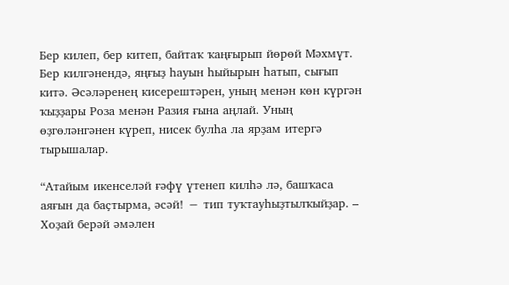Бер килеп, бер китеп, байтаҡ ҡаңғырып йөрөй Мәхмүт. Бер килгәнендә, яңғыҙ һауын һыйырын һатып, сығып китә. Әсәләренең кисерештәрен, уның менән көн күргән ҡыҙҙары Роза менән Разия ғына аңлай. Уның өҙгөләнгәнен күреп, нисек булһа ла ярҙам итергә тырышалар.

“Атайым икенселәй ғәфү үтенеп килһә лә, башҡаса аяғын да баҫтырма, әсәй! − тип туҡтауһыҙтылҡыйҙар. – Хоҙай берәй әмәлен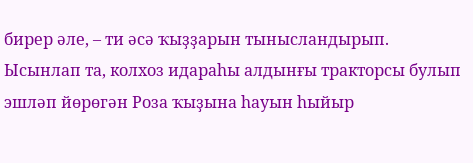бирер әле, – ти әсә ҡыҙҙарын тынысландырып. Ысынлап та, колхоз идараһы алдынғы тракторсы булып эшләп йөрөгән Роза ҡыҙына һауын һыйыр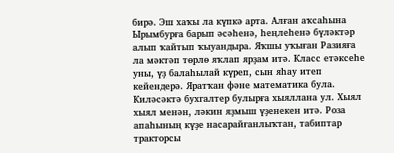бирә. Эш хаҡы ла күпкә арта. Алған аҡсаһына Ырымбурға барып әсәһенә, һеңлеһенә бүләктәр алып ҡайтып ҡыуандыра. Яҡшы уҡыған Разияға ла мәктәп төрлө яҡлап ярҙам итә. Класс етәксеһе уны, үҙ балаһылай күреп, сын яһау итеп кейендерә. Яратҡан фәне математика була. Киләсәктә бухгалтер булырға хыяллана ул. Хыял хыял менән, ләкин яҙмыш үҙенекен итә. Роза апаһының күҙе насарайғанлыҡтан, табиптар тракторсы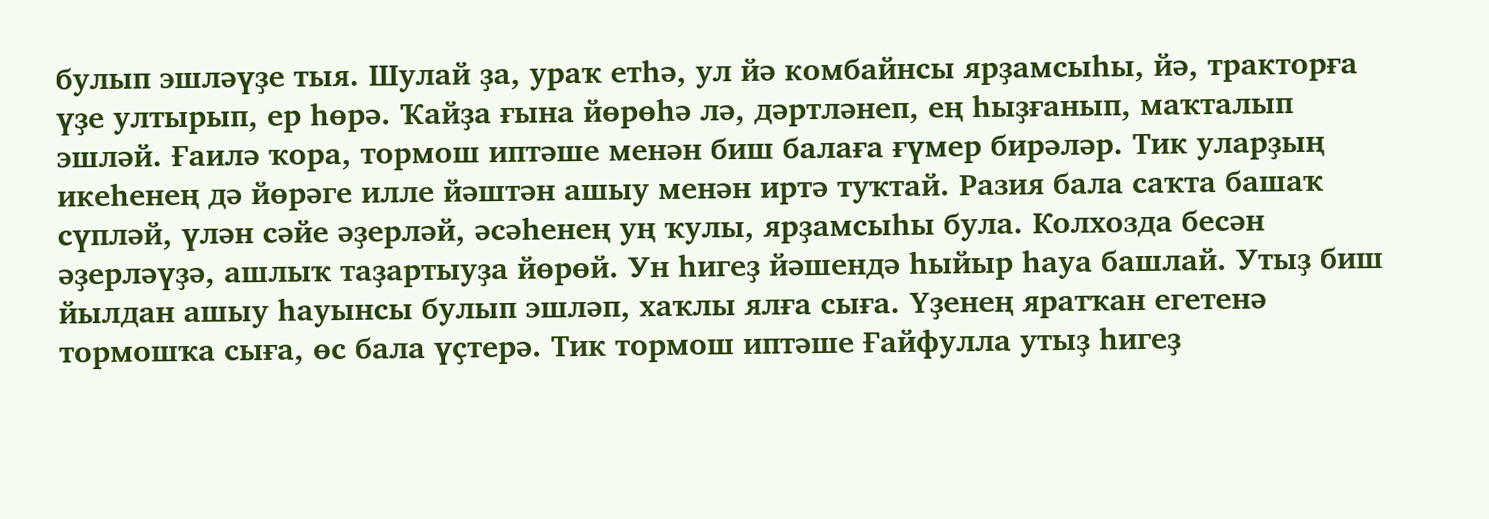булып эшләүҙе тыя. Шулай ҙа, ураҡ етһә, ул йә комбайнсы ярҙамсыһы, йә, тракторға үҙе ултырып, ер һөрә. Ҡайҙа ғына йөрөһә лә, дәртләнеп, ең һыҙғанып, маҡталып эшләй. Ғаилә ҡора, тормош иптәше менән биш балаға ғүмер бирәләр. Тик уларҙың икеһенең дә йөрәге илле йәштән ашыу менән иртә туҡтай. Разия бала саҡта башаҡ сүпләй, үлән сәйе әҙерләй, әсәһенең уң ҡулы, ярҙамсыһы була. Колхозда бесән әҙерләүҙә, ашлыҡ таҙартыуҙа йөрөй. Ун һигеҙ йәшендә һыйыр һауа башлай. Утыҙ биш йылдан ашыу һауынсы булып эшләп, хаҡлы ялға сыға. Үҙенең яратҡан егетенә тормошҡа сыға, өс бала үҫтерә. Тик тормош иптәше Ғайфулла утыҙ һигеҙ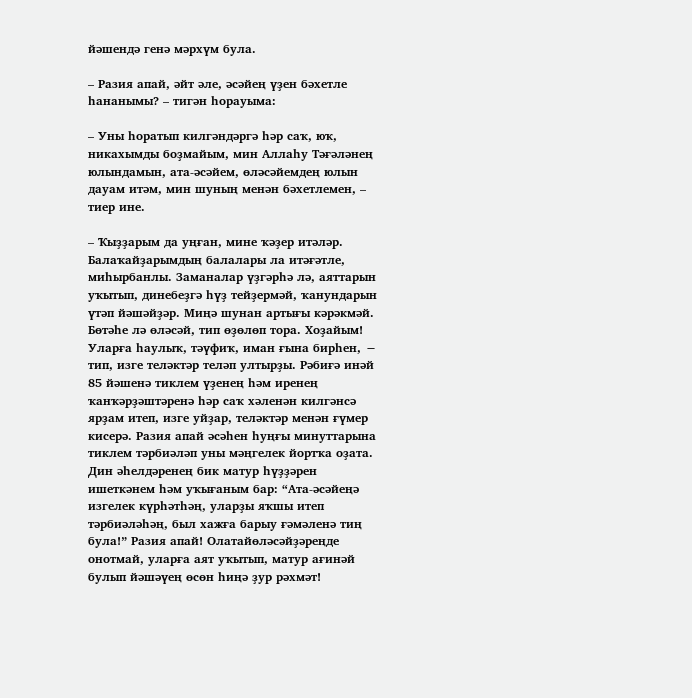йәшендә генә мәрхүм була.

– Разия апай, әйт әле, әсәйең үҙен бәхетле һананымы? – тигән һорауыма:

– Уны һоратып килгәндәргә һәр саҡ, юҡ, никахымды боҙмайым, мин Аллаһу Тәғәләнең юлындамын, ата-әсәйем, өләсәйемдең юлын дауам итәм, мин шуның менән бәхетлемен, – тиер ине.

– Ҡыҙҙарым да уңған, мине ҡәҙер итәләр. Балаҡайҙарымдың балалары ла итәғәтле, миһырбанлы. Заманалар үҙгәрһә лә, аяттарын уҡытып, динебеҙгә һүҙ тейҙермәй, ҡанундарын үтәп йәшәйҙәр. Миңә шунан артығы кәрәкмәй. Бөтәһе лә өләсәй, тип өҙөлөп тора. Хоҙайым! Уларға һаулыҡ, тәүфиҡ, иман ғына бирһен, − тип, изге теләктәр теләп ултырҙы. Рәбиғә инәй 85 йәшенә тиклем үҙенең һәм иренең ҡанҡәрҙәштәренә һәр саҡ хәленән килгәнсә ярҙам итеп, изге уйҙар, теләктәр менән ғүмер кисерә. Разия апай әсәһен һуңғы минуттарына тиклем тәрбиәләп уны мәңгелек йортҡа оҙата. Дин әһелдәренең бик матур һүҙҙәрен ишеткәнем һәм уҡығаным бар: “Ата-әсәйеңә изгелек күрһәтһәң, уларҙы яҡшы итеп тәрбиәләһәң, был хажға барыу ғәмәленә тиң була!” Разия апай! Олатайөләсәйҙәреңде онотмай, уларға аят уҡытып, матур ағинәй булып йәшәүең өсөн һиңә ҙур рәхмәт!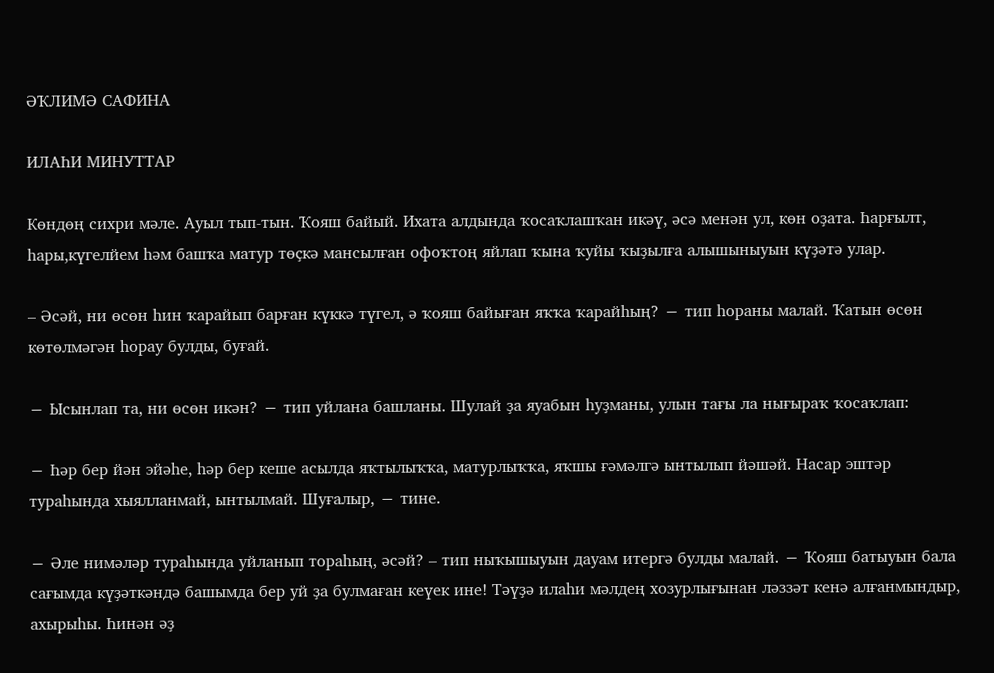ӘҠЛИМӘ САФИНА

ИЛАҺИ МИНУТТАР

Көндөң сихри мәле. Ауыл тып-тын. Ҡояш байый. Ихата алдында ҡосаҡлашҡан икәү, әсә менән ул, көн оҙата. Һарғылт, һары,күгелйем һәм башҡа матур төҫкә мансылған офоҡтоң яйлап ҡына ҡуйы ҡыҙылға алышыныуын күҙәтә улар.

– Әсәй, ни өсөн һин ҡарайып барған күккә түгел, ә ҡояш байыған яҡҡа ҡарайһың? − тип һораны малай. Ҡатын өсөн көтөлмәгән һорау булды, буғай.

− Ысынлап та, ни өсөн икән? − тип уйлана башланы. Шулай ҙа яуабын һуҙманы, улын тағы ла нығыраҡ ҡосаҡлап:

− Һәр бер йән эйәһе, һәр бер кеше асылда яҡтылыҡҡа, матурлыҡҡа, яҡшы ғәмәлгә ынтылып йәшәй. Насар эштәр тураһында хыялланмай, ынтылмай. Шуғалыр, − тине.

− Әле нимәләр тураһында уйланып тораһың, әсәй? – тип ныҡышыуын дауам итергә булды малай. − Ҡояш батыуын бала сағымда күҙәткәндә башымда бер уй ҙа булмаған кеүек ине! Тәүҙә илаһи мәлдең хозурлығынан ләззәт кенә алғанмындыр, ахырыһы. Һинән әҙ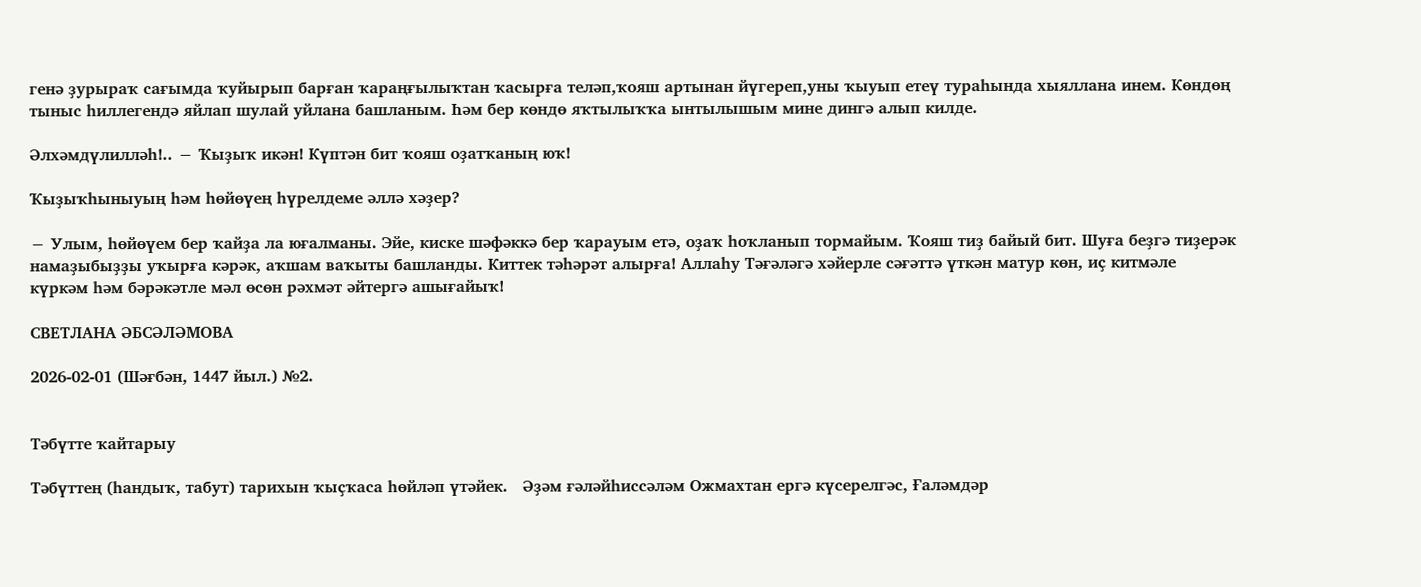генә ҙурыраҡ сағымда ҡуйырып барған ҡараңғылыҡтан ҡасырға теләп,ҡояш артынан йүгереп,уны ҡыуып етеү тураһында хыяллана инем. Көндөң тыныс һиллегендә яйлап шулай уйлана башланым. Һәм бер көндө яҡтылыҡҡа ынтылышым мине дингә алып килде.

Әлхәмдүлилләһ!.. − Ҡыҙыҡ икән! Күптән бит ҡояш оҙатҡаның юҡ!

Ҡыҙыҡһыныуың һәм һөйөүең һүрелдеме әллә хәҙер?

− Улым, һөйөүем бер ҡайҙа ла юғалманы. Эйе, киске шәфәккә бер ҡарауым етә, оҙаҡ һоҡланып тормайым. Ҡояш тиҙ байый бит. Шуға беҙгә тиҙерәк намаҙыбыҙҙы уҡырға кәрәк, аҡшам ваҡыты башланды. Киттек тәһәрәт алырға! Аллаһу Тәғәләгә хәйерле сәғәттә үткән матур көн, иҫ китмәле күркәм һәм бәрәкәтле мәл өсөн рәхмәт әйтергә ашығайыҡ!

СВЕТЛАНА ӘБСӘЛӘМОВА

2026-02-01 (Шәғбән, 1447 йыл.) №2.


Тәбүтте ҡайтарыу

Тәбүттең (һандыҡ, табут) тарихын ҡыҫҡаса һөйләп үтәйек.   Әҙәм ғәләйһиссәләм Ожмахтан ергә күсерелгәс, Ғаләмдәр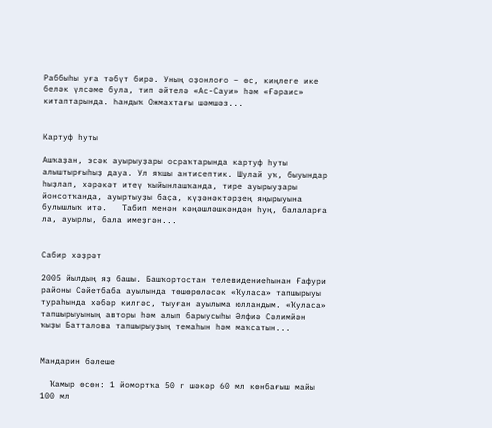Раббыһы уға тәбүт бирә. Уның оҙонлоғо − өс, киңлеге ике беләк үлсәме була, тип әйтелә «Ас-Сауи» һәм «Ғәраис» китаптарында. Һандыҡ Ожмахтағы шәмшәз...


Картуф һуты

Ашҡаҙан, эсәк ауырыуҙары осраҡтарында картуф һуты алыштырғыһыҙ дауа. Ул яҡшы антисептик. Шулай уҡ, быуындар һыҙлап, хәрәкәт итеү ҡыйынлашҡанда, тире ауырыуҙары йонсотҡанда, ауыртыуҙы баҫа, күҙәнәктәрҙең яңырыуына булышлыҡ итә.   Табип менән кәңәшләшкәндән һуң, балаларға ла, ауырлы, бала имеҙгән...


Сабир хәҙрәт

2005 йылдың яҙ башы. Башҡортостан телевидениеһынан Ғафури районы Сәйетбаба ауылында төшөрөләсәк «Ҡуласа» тапшырыуы тураһында хәбәр килгәс, тыуған ауылыма юлландым. «Ҡуласа» тапшырыуының авторы һәм алып барыусыһы Әлфиә Сәлимйән ҡыҙы Батталова тапшырыуҙың темаһын һәм маҡсатын...


Мандарин бәлеше

  Ҡамыр өсөн: 1 йомортҡа 50 г шәкәр 60 мл көнбағыш майы 100 мл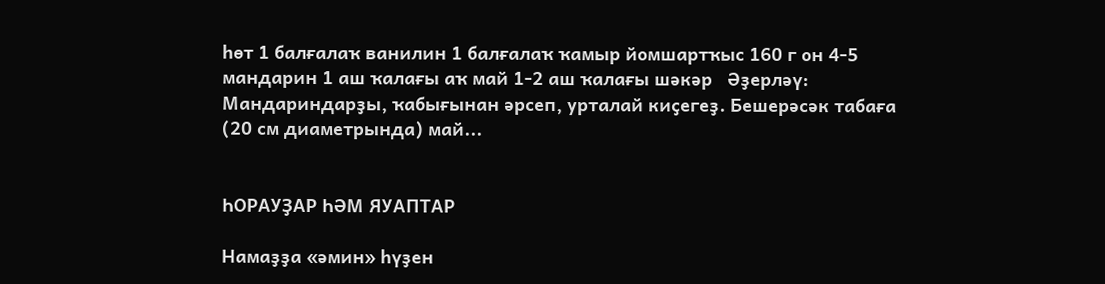һөт 1 балғалаҡ ванилин 1 балғалаҡ ҡамыр йомшартҡыс 160 г он 4-5 мандарин 1 аш ҡалағы аҡ май 1-2 аш ҡалағы шәкәр   Әҙерләү: Мандариндарҙы, ҡабығынан әрсеп, урталай киҫегеҙ. Бешерәсәк табаға (20 см диаметрында) май...


ҺОРАУҘАР ҺӘМ ЯУАПТАР

Намаҙҙа «әмин» һүҙен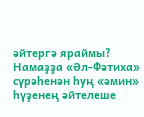әйтергә яраймы? Намаҙҙа «Әл-Фәтиха» сүрәһенән һуң «әмин» һүҙенең әйтелеше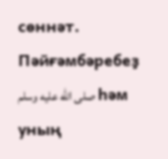сөннәт. Пәйғәмбәребеҙ صلى الله عليه وسلم һәм уның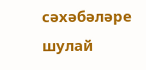сәхәбәләре шулай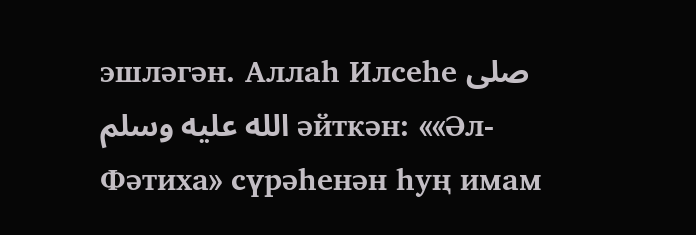эшләгән. Аллаһ Илсеһе صلى الله عليه وسلم әйткән: ««Әл-Фәтиха» сүрәһенән һуң имам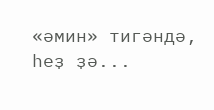«әмин» тигәндә, һеҙ ҙә...